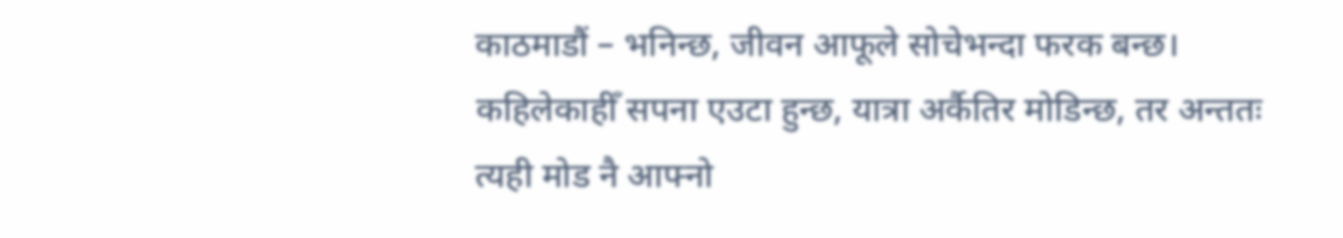काठमाडौं – भनिन्छ, जीवन आफूले सोचेभन्दा फरक बन्छ। कहिलेकाहीँ सपना एउटा हुन्छ, यात्रा अर्कैतिर मोडिन्छ, तर अन्ततः त्यही मोड नै आफ्नो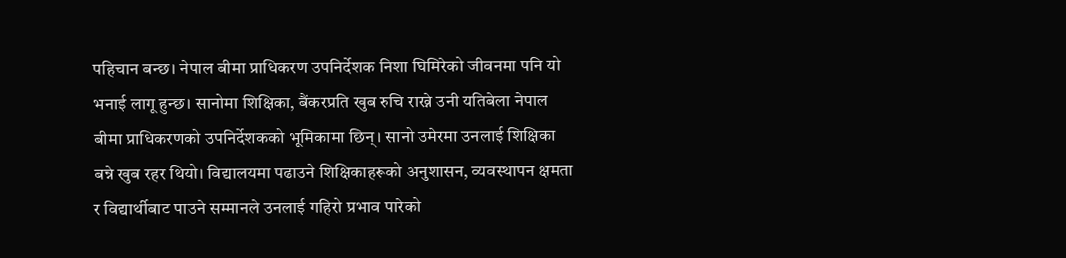पहिचान बन्छ। नेपाल बीमा प्राधिकरण उपनिर्देशक निशा घिमिरेको जीवनमा पनि यो भनाई लागू हुन्छ। सानोमा शिक्षिका, बैंकरप्रति खुब रुचि राख्ने उनी यतिबेला नेपाल बीमा प्राधिकरणको उपनिर्देशकको भूमिकामा छिन्। सानो उमेरमा उनलाई शिक्षिका बन्ने खुब रहर थियो। विद्यालयमा पढाउने शिक्षिकाहरूको अनुशासन, व्यवस्थापन क्षमता र विद्यार्थीबाट पाउने सम्मानले उनलाई गहिरो प्रभाव पारेको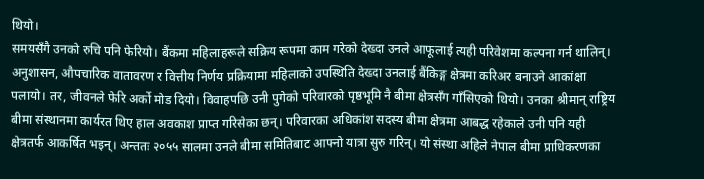थियो।
समयसँगै उनको रुचि पनि फेरियो। बैंकमा महिलाहरूले सक्रिय रूपमा काम गरेको देख्दा उनले आफूलाई त्यही परिवेशमा कल्पना गर्न थालिन्। अनुशासन, औपचारिक वातावरण र वित्तीय निर्णय प्रक्रियामा महिलाको उपस्थिति देख्दा उनलाई बैंकिङ्ग क्षेत्रमा करिअर बनाउने आकांक्षा पलायो। तर, जीवनले फेरि अर्को मोड दियो। विवाहपछि उनी पुगेको परिवारको पृष्ठभूमि नै बीमा क्षेत्रसँग गाँसिएको थियो। उनका श्रीमान् राष्ट्रिय बीमा संस्थानमा कार्यरत थिए हाल अवकाश प्राप्त गरिसेका छन्। परिवारका अधिकांश सदस्य बीमा क्षेत्रमा आबद्ध रहेकाले उनी पनि यही क्षेत्रतर्फ आकर्षित भइन्। अन्ततः २०५५ सालमा उनले बीमा समितिबाट आफ्नो यात्रा सुरु गरिन्। यो संस्था अहिले नेपाल बीमा प्राधिकरणका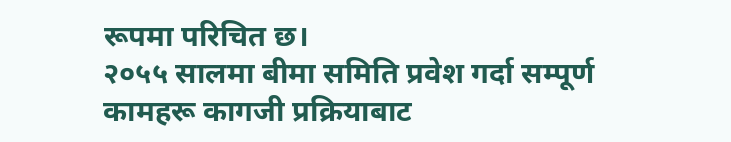रूपमा परिचित छ।
२०५५ सालमा बीमा समिति प्रवेश गर्दा सम्पूर्ण कामहरू कागजी प्रक्रियाबाट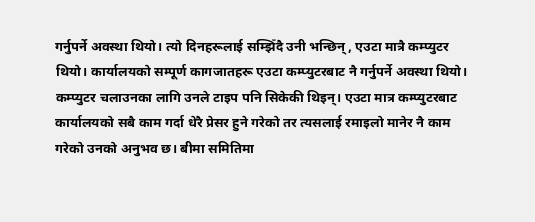गर्नुपर्ने अवस्था थियो। त्यो दिनहरूलाई सम्झिँदै उनी भन्छिन्, एउटा मात्रै कम्प्युटर थियो। कार्यालयको सम्पूर्ण कागजातहरू एउटा कम्प्युटरबाट नै गर्नुपर्ने अवस्था थियो। कम्प्युटर चलाउनका लागि उनले टाइप पनि सिकेकी थिइन्। एउटा मात्र कम्प्युटरबाट कार्यालयको सबै काम गर्दा धेरै प्रेसर हुने गरेको तर त्यसलाई रमाइलो मानेर नै काम गरेको उनको अनुभव छ। बीमा समितिमा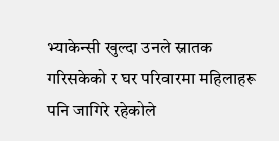भ्याकेन्सी खुल्दा उनले स्नातक गरिसकेको र घर परिवारमा महिलाहरू पनि जागिरे रहेकोले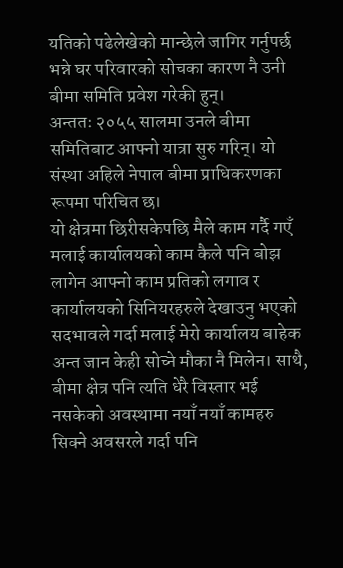यतिको पढेलेखेको मान्छेले जागिर गर्नुपर्छ भन्ने घर परिवारको सोचका कारण नै उनी बीमा समिति प्रवेश गरेकी हुन्।
अन्ततः २०५५ सालमा उनले बीमा समितिबाट आफ्नो यात्रा सुरु गरिन्। यो संस्था अहिले नेपाल बीमा प्राधिकरणका रूपमा परिचित छ।
यो क्षेत्रमा छिरीसकेपछि मैले काम गर्दै गएँ मलाई कार्यालयको काम कैले पनि बोझ लागेन आफ्नो काम प्रतिको लगाव र कार्यालयको सिनियरहरुले देखाउनु भएको सदभावले गर्दा मलाई मेरो कार्यालय बाहेक अन्त जान केही सोच्ने मौका नै मिलेन। साथै, बीमा क्षेत्र पनि त्यति धेरै विस्तार भई नसकेको अवस्थामा नयाँ नयाँ कामहरु सिक्ने अवसरले गर्दा पनि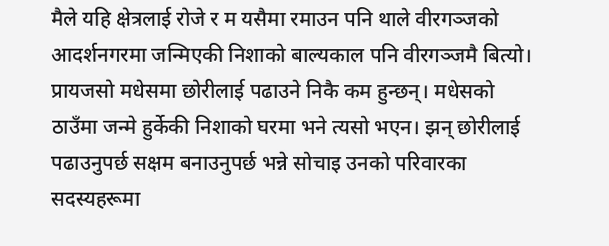मैले यहि क्षेत्रलाई रोजे र म यसैमा रमाउन पनि थाले वीरगञ्जको आदर्शनगरमा जन्मिएकी निशाको बाल्यकाल पनि वीरगञ्जमै बित्यो। प्रायजसो मधेसमा छोरीलाई पढाउने निकै कम हुन्छन्। मधेसको ठाउँमा जन्मे हुर्केकी निशाको घरमा भने त्यसो भएन। झन् छोरीलाई पढाउनुपर्छ सक्षम बनाउनुपर्छ भन्ने सोचाइ उनको परिवारका सदस्यहरूमा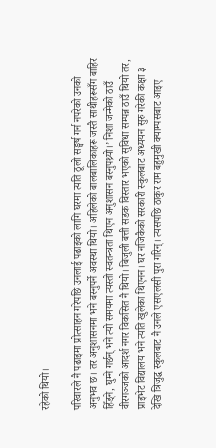रहेको थियो।

परिवारले नै पढाइमा प्रोत्साहन गरेपछि उनलाई पढाइको लागि घरमा त्यति ठूलो सङ्घर्ष गर्न नपरेको उनको अनुभव छ। तर अनुशासनमा भने बस्नुपर्ने अवस्था थियो। अहिलेको बालबालिकाहरू जस्तै साथीहरूसँग बाहिर हिँड्ने, घुम्ने गर्छन् भने त्यो समयमा त्यस्तो स्वतन्त्रता थिएन अनुशासन बस्नुपथ्र्यो।’ निशा जन्मेको ठाउँ वीरगञ्जको आदर्श नगर विकसित नै थियो। बिजुली बत्ती सडक विस्तार भएको सुविधा सम्पन्न ठाउँ थियो तर, प्राइभेट विद्यालय भने त्यति खुलेका थिएनन। घर नजिकैको सरकारी स्कुलबाट अध्ययन सुरु गरेकी कक्षा ३ देखि त्रिजुद्ध स्कुलबाट नै उनले एसएलसी पुरा गरिन्। त्यसपछि ठाकुर राम बहुमुखी क्याम्पसबाट आइए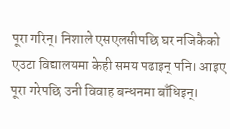पूरा गरिन्। निशाले एसएलसीपछि घर नजिकैको एउटा विद्यालयमा केही समय पढाइन् पनि। आइए पूरा गरेपछि उनी विवाह बन्धनमा बाँधिइन्।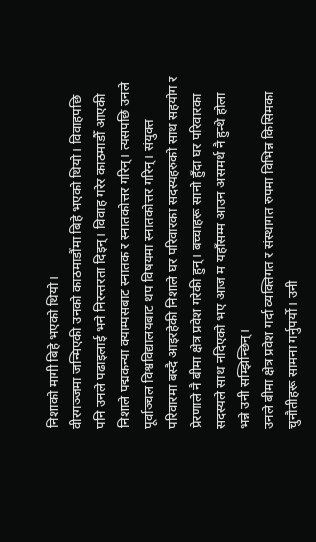निशाको मागी बिहे भएको थियो।
वीरगञ्जमा जन्मिएकी उनको काठमाडौंमा बिहे भएको थियो। विवाहपछि पनि उनले पढाइलाई भने निरन्तरता दिइन्। विवाह गरेर काठमाडौँ आएकी निशाले पद्मकन्या क्याम्पसबाट स्नातक र स्नातकोत्तर गरिन्। त्यसपछि उनले पूर्वाञ्चल विश्वविद्यालयबाट थप विषयमा स्नातकोत्तर गरिन्। संयुक्त परिवारमा बस्दै आइरहेकी निशाले घर परिवारका सदस्यहरुको साथ सहयोग र प्रेरणाले नै बीमा क्षेत्र प्रवेश गरेकी हुन्। बच्चाहरू सानो हुँदा घर परिवारका सदस्यले साथ नदिएको भए आज म यहाँसम्म आउन असमर्थ नै हुन्थे होला भन्ने उनी सम्झिन्छिन्।
उनले बीमा क्षेत्र प्रवेश गर्दा व्यक्तिगत र संस्थागत रुपमा विभिन्न किसिमका चुनौतीहरू सामना गर्नुपर्यो। उनी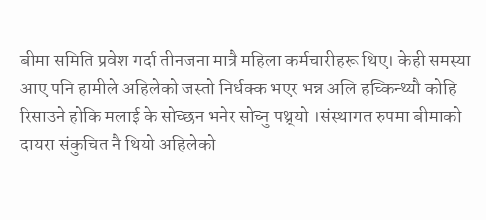बीमा समिति प्रवेश गर्दा तीनजना मात्रै महिला कर्मचारीहरू थिए। केही समस्या आए पनि हामीले अहिलेको जस्तो निर्धक्क भएर भन्न अलि हच्किन्थ्यौ कोहि रिसाउने होकि मलाई के सोच्छन भनेर सोच्नु पथ्र्यो ।संस्थागत रुपमा बीमाको दायरा संकुचित नै थियो अहिलेको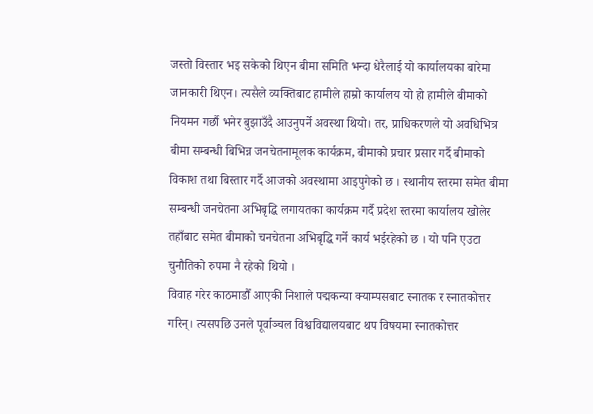जस्तो विस्तार भइ सकेको थिएन बीमा समिति भन्दा धेरैलाई यो कार्यालयका बारेमा जानकारी थिएन। त्यसैले व्यक्तिबाट हामीले हाम्रो कार्यालय यो हो हामीले बीमाको नियमन गर्छौ भनेर बुझाउँदै आउनुपर्ने अवस्था थियो। तर, प्राधिकरणले यो अवधिभित्र बीमा सम्बन्धी बिभिन्न जनचेतनामूलक कार्यक्रम, बीमाको प्रचार प्रसार गर्दै बीमाको विकाश तथा बिस्तार गर्दै आजको अवस्थामा आइपुगेको छ । स्थानीय स्तरमा समेत बीमा सम्बन्धी जनचेतना अभिबृद्धि लगायतका कार्यक्रम गर्दै प्रदेश स्तरमा कार्यालय खोलेर तहाँबाट समेत बीमाको चनचेतना अभिबृद्धि गर्ने कार्य भईरहेको छ । यो पनि एउटा चुनौतिको रुपमा नै रहेको थियो ।
विवाह गरेर काठमाडौँ आएकी निशाले पद्मकन्या क्याम्पसबाट स्नातक र स्नातकोत्तर गरिन्। त्यसपछि उनले पूर्वाञ्चल विश्वविद्यालयबाट थप विषयमा स्नातकोत्तर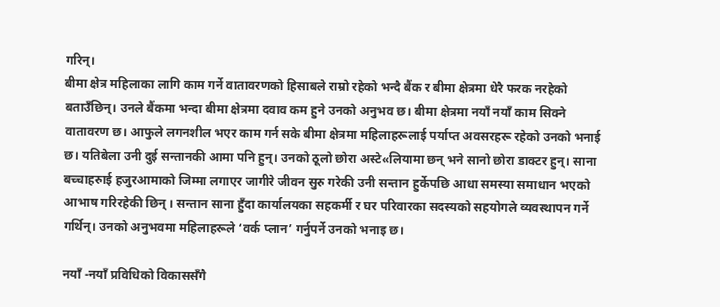गरिन्।
बीमा क्षेत्र महिलाका लागि काम गर्ने वातावरणको हिसाबले राम्रो रहेको भन्दै बैंक र बीमा क्षेत्रमा धेरै फरक नरहेको बताउँछिन्। उनले बैंकमा भन्दा बीमा क्षेत्रमा दवाव कम हुने उनको अनुभव छ। बीमा क्षेत्रमा नयाँ नयाँ काम सिक्ने वातावरण छ। आफुले लगनशील भएर काम गर्न सके बीमा क्षेत्रमा महिलाहरूलाई पर्याप्त अवसरहरू रहेको उनको भनाई छ। यतिबेला उनी दुई सन्तानकी आमा पनि हुन्। उनको ठूलो छोरा अस्टे«लियामा छन् भने सानो छोरा डाक्टर हुन्। साना बच्चाहरुाई हजुरआमाको जिम्मा लगाएर जागीरे जीवन सुरु गरेकी उनी सन्तान हुर्केपछि आधा समस्या समाधान भएको आभाष गरिरहेकी छिन् । सन्तान साना हुँदा कार्यालयका सहकर्मी र घर परिवारका सदस्यको सहयोगले व्यवस्थापन गर्ने गर्थिन्। उनको अनुभवमा महिलाहरूले ‘वर्क प्लान’ गर्नुपर्ने उनको भनाइ छ।

नयाँ -नयाँ प्रविधिको विकाससँगै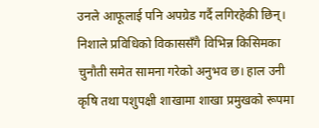उनले आफूलाई पनि अपग्रेड गर्दै लगिरहेकी छिन्। निशाले प्रविधिको विकाससँगै विभिन्न किसिमका चुनौती समेत सामना गरेको अनुभव छ। हाल उनी कृषि तथा पशुपक्षी शाखामा शाखा प्रमुखको रूपमा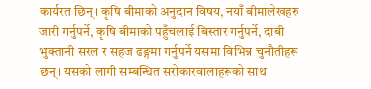कार्यरत छिन्। कृषि बीमाको अनुदान विषय, नयाँ बीमालेखहरु जारी गर्नुपर्ने, कृषि बीमाको पहुँचलाई बिस्तार गर्नुपर्ने, दाबी भुक्तानी सरल र सहज ढङ्गमा गर्नुपर्ने यसमा विभिन्न चुनौतीहरू छन्। यसको लागी सम्बन्धित सरोकारवालाहरूको साथ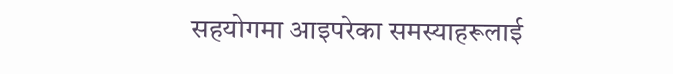सहयोगमा आइपरेका समस्याहरूलाई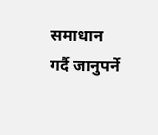समाधान गर्दै जानुपर्ने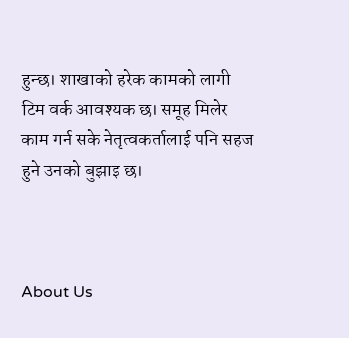हुन्छ। शाखाको हरेक कामको लागी टिम वर्क आवश्यक छ। समूह मिलेर काम गर्न सके नेतृत्वकर्तालाई पनि सहज हुने उनको बुझाइ छ।



About Us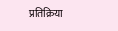प्रतिक्रिया